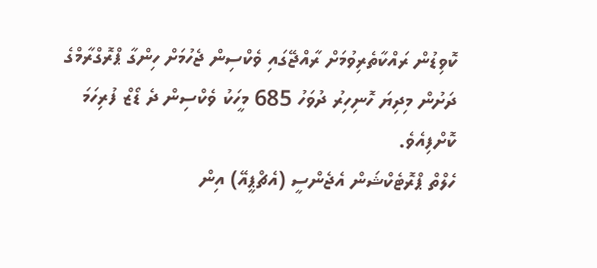ކޮވިޑުން ރައްކާތެރިވުމަށް ރާއްޖޭގައި ވެކްސިން ޖެހުމަށް ހިންގާ ޕްރޮގްރާމްގެ ދަށުން މިދިޔަ ހޮނިހިރު ދުވަހު 685 މީހަކު ވެކްސިން ދެ ޑޯޒް ފުރިހަމަ ކޮށްފިއެވެ.
ހެލްތް ޕްރޮޓެކްޝަން އެޖެންސީ (އެޗްޕީއޭ) އިން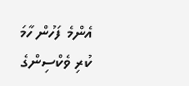އެންމެ ފަހުން ހާމަ ކުރި ވެކްސިންގެ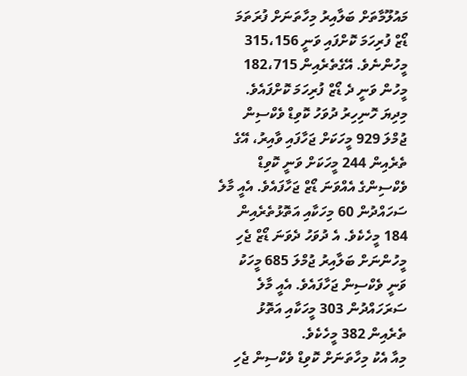މައުލޫމާތަށް ބަލާއިރު މިހާތަނަށް ފުރަތަމަ ޑޯޒް ފުރިހަމަ ކޮށްފައި ވަނީ 315،156 މީހުންނެވެ. އޭގެތެރެއިން 182،715 މީހުން ވަނީ ދެ ޑޯޒް ފުރިހަމަ ކޮށްފައެވެ.
މިދިޔަ ހޮނިހިރު ދުވަހު ކޮވިޑް ވެކްސިން ޖުމްލަ 929 މީހަކަށް ޖަހާފައި ވާއިރު، އޭގެ ތެރެއިން 244 މީހަކަށް ވަނީ ކޮވިޑް ވެކްސިންގެ އެއްވަނަ ޑޯޒް ޖަހާފައެވެ. އެއީ މާލެ ސަހައްދުން 60 މިހަކާއި އަތޮޅުތެރެއިން 184 މީހެކެވެ. އެ ދުވަހު ދެވަނަ ޑޯޒް ޖެހި މީހުންނަށް ބަލާއިރު ޖުމްލަ 685 މީހަކު ވަނީ ވެކްސިން ޖަހާފައެވެ. އެއީ މާލެ ސަރަހައްދުން 303 މީހަކާއި އަތޮޅު ތެރެއިން 382 މީހެކެވެ.
މިއާ އެކު މިހާތަނަށް ކޮވިޑް ވެކްސިން ޖެހި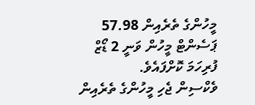މީހުންގެ ތެރެއިން 57.98 ޕަސެންޓް މީހުން ވަނީ 2 ޑޯޒް ފުރިހަމަ ކޮށްފައެވެ.
ވެކްސިން ޖެހި މީހުންގެ ތެރެއިން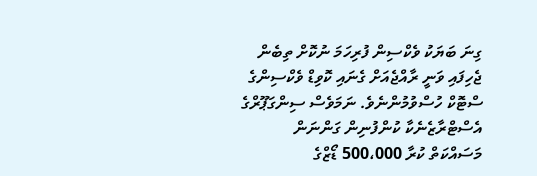ގިނަ ބަޔަކު ވެކްސިން ފުރިހަމަ ނުކޮށް ތިބެން ޖެހިފައި ވަނީ ރާއްޖެއަށް ގެނައި ކޮވިޑް ވެކްސިންގެ ސްޓޮކް ހުސްވުމުންނެވެ. ނަމަވެސް ސިންގަޕޫރްގެ އެސްޓްރާޒެނެކާ ކުންފުނިން ގަންނަން މަސައްކަތް ކުރާ 500،000 ޑޯޒްގެ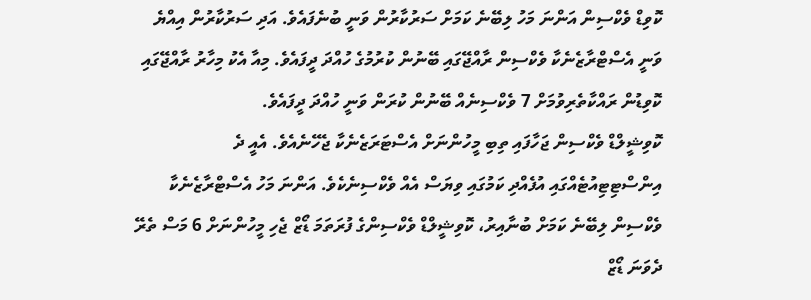ކޮވިޑް ވެކްސިން އަންނަ މަހު ލިބޭނެ ކަމަށް ސަރުކާރުން ވަނީ ބުނެފައެވެ. އަދި ސަރުކާރުން އިއްޔެ ވަނީ އެސްޓްރާޒެނެކާ ވެކްސިން ރާއްޖޭގައި ބޭނުން ކުރުމުގެ ހުއްދަ ދީފައެވެ. މިއާ އެކު މިހާރު ރާއްޖޭގައި ކޮވިޑުން ރައްކާތެރިވުމަށް 7 ވެކްސިނެއް ބޭނުން ކުރަން ވަނީ ހުއްދަ ދީފައެވެ.
ކޮވިޝީލްޑް ވެކްސިން ޖަހާފައި ތިބި މީހުންނަށް އެސްޓަރަޒެނެކާ ޖެހޭނެއެވެ. އެއީ ދެ އިންސްޓިޓިއުޓެއްގައި އުފެއްދި ކަމުގައި ވިޔަސް އެއް ވެކްސިނެކެވެ. އަންނަ މަހު އެސްޓްރާޒެނެކާ ވެކްސިން ލިބޭނެ ކަމަށް ބުނާއިރު، ކޮވިޝީލްޑް ވެކްސިންގެ ފުރަތަމަ ޑޯޒް ޖެހި މީހުންނަށް 6 މަސް ތެރޭ ދެވަނަ ޑޯޒް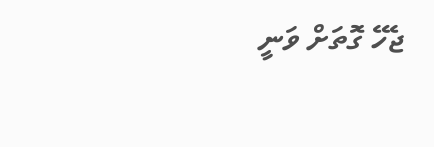ޖެހޭ ގޮތަށް ވަނީ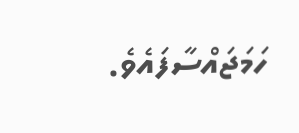ހަމަޖައްސާފައެވެ.